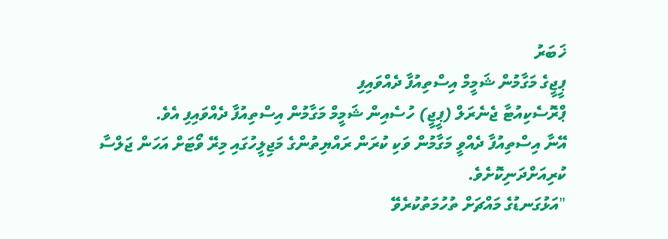ޚަބަރު
ޕީޖީގެ މަގާމުން ޝަމީމް އިސްތިއުފާ ދެއްވައިފި
ޕްރޮސެކިއުޓާ ޖެނެރަލް (ޕީޖީ) ހުސެއިން ޝަމީމް މަގާމުން އިސްތިއުފާ ދެއްވައިފި އެވެ.
އޭނާ އިސްތިއުފާ ދެއްވީ މަގާމުން ވަކި ކުރަން ރައްޔިތުންގެ މަޖިލީހުގައި މިރޭ ވޯޓަށް އަހަން ޖަލްސާ ކުރިއަށްދަނިކޮށެވެ.
"އަޅުގަނޑުގެ މައްޗަށް ތުހުމަތުކުރެވޭ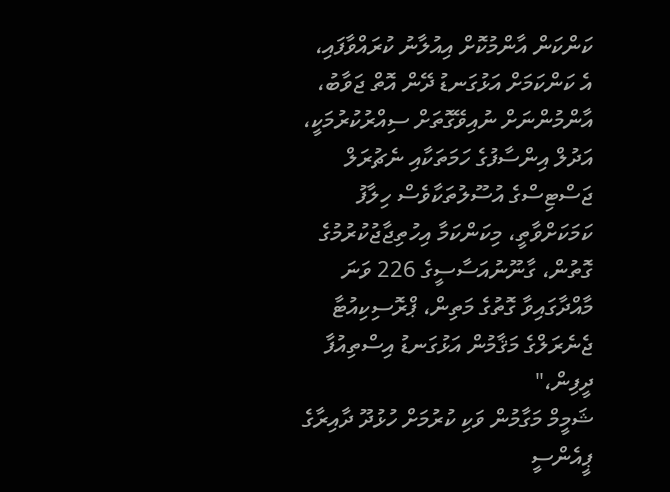ކަންކަން އާންމުކޮށް އިއުލާނު ކުރައްވާފައި، އެ ކަންކަމަށް އަޅުގަނޑު ދޭން އޮތް ޖަވާބު، އާންމުންނަށް ނުއިވޭގޮތަށް ސިއްރުކުރުމަކީ، އަދުލް އިންސާފުގެ ހަމަތަކާއި ނެޗުރަލް ޖަސްޓިސްގެ އުސޫލުތަކާވެސް ހިލާފު ކަމަކަށްވާތީ، މިކަންކަމާ އިހުތިޖާޖުކުރުމުގެ ގޮތުން، ގާނޫނުއަސާސީގެ 226 ވަނަ މާއްދާގައިވާ ގޮތުގެ މަތިން، ޕްރޮސިކިއުޓާ ޖެނެރަލްގެ މަޤާމުން އަޅުގަނޑު އިސްތިއުފާ ދީފިން،"
ޝަމީމް މަގާމުން ވަކި ކުރުމަށް ހުޅުދޫ ދާއިރާގެ ޕީއެންސީ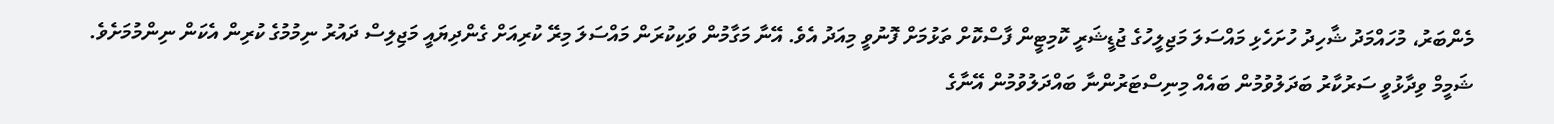މެންބަރު، މުހައްމަދު ޝާހިދު ހުށަހެޅި މައްސަލަ މަޖިލީހުގެ ޖުޑީޝަރީ ކޮމިޓީން ފާސްކޮށް ތަޅުމަށް ފޮނުވީ މިއަދު އެވެ. އޭނާ މަގާމުން ވަކިކުރަން މައްސަލަ މިރޭ ކުރިއަށް ގެންދިޔައީ މަޖިލިސް ދައުރު ނިމުމުގެ ކުރިން އެކަން ނިންމުމަށެވެ.
ޝަމީމް ވިދާޅުވީ ސަރުކާރު ބަދަލުވުމުން ބައެއް މިނިސްޓަރުންނާ ބައްދަލުވުމުން އޭނާގެ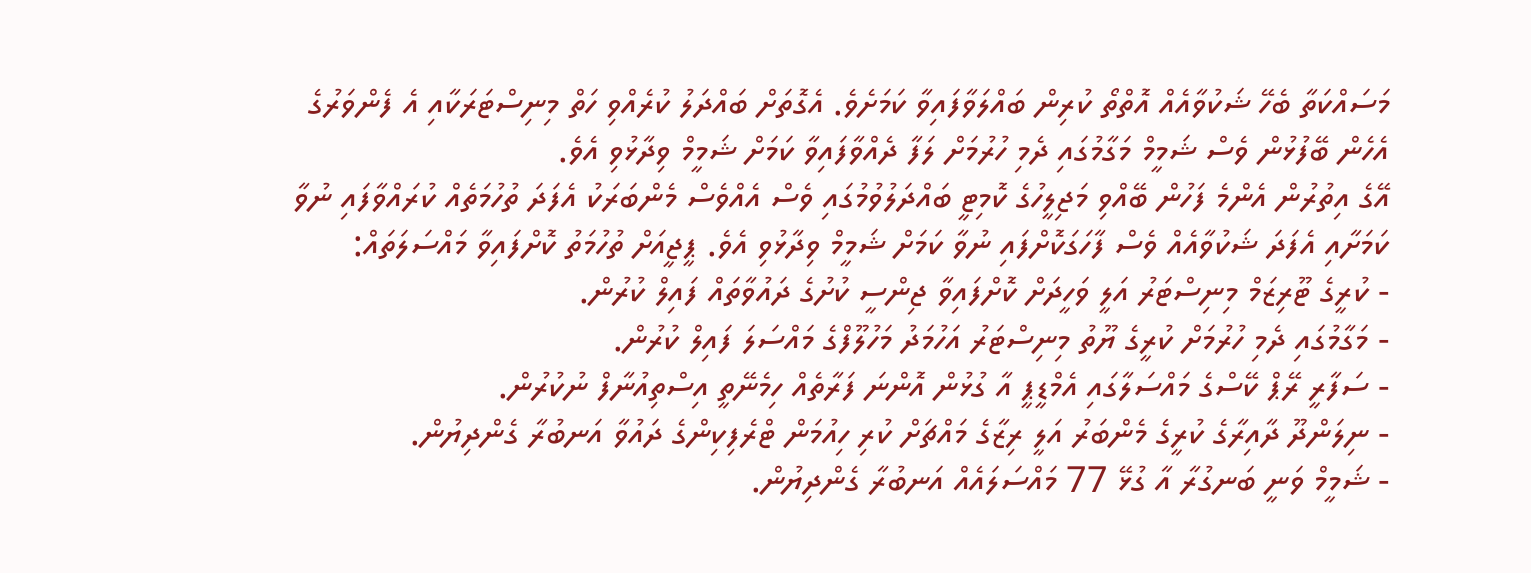މަސައްކަތާ ބެހޭ ޝަކުވާއެއް އޮތްތޯ ކުރިން ބައްލަވާފައިވާ ކަމަށެވެ. އެގޮތަށް ބައްދަލު ކުރެއްވި ހަތް މިނިސްޓަރަކާއި އެ ފެންވަރުގެ އެހެން ބޭފުޅުން ވެސް ޝަމީމް މަގާމުގައި ދެމި ހުރުމަށް ލަފާ ދެއްވާފައިވާ ކަމަށް ޝަމީމް ވިދާޅުވި އެވެ.
އޭގެ އިތުރުން އެންމެ ފަހުން ބޭއްވި މަޖިލީހުގެ ކޮމިޓީ ބައްދަލުވުމުގައި ވެސް އެއްވެސް މެންބަރަކު އެފަދަ ތުހުމަތެއް ކުރައްވާފައި ނުވާ ކަމަށާއި އެފަދަ ޝަކުވާއެއް ވެސް ފާހަގަކޮށްފައި ނުވާ ކަމަށް ޝަމީމް ވިދާޅުވި އެވެ. ޕީޖީއަށް ތުހުމަތު ކޮށްފައިވާ މައްސަލަތައް:
- ކުރީގެ ޓޫރިޒަމް މިނިސްޓަރު އަލީ ވަހީދަށް ކޮށްފައިވާ ޖިންސީ ކުށުގެ ދައުވާތައް ފައިލް ކުރުން.
- މަގާމުގައި ދެމި ހުރުމަށް ކުރީގެ ޔޫތު މިނިސްޓަރު އަހުމަދު މަހުލޫފްގެ މައްސަލަ ފައިލް ކުރުން.
- ސަފާރީ ރޭޕް ކޭސްގެ މައްސަލާގައި އެމްޑީޕީ އާ ގުޅުން އޮންނަ ފަރާތެއް ހިމެނޭތީ އިސްތިއުނާފް ނުކުރުން.
- ނިލަންދޫ ދާއިރާގެ ކުރީގެ މެންބަރު އަލީ ރިޒާގެ މައްޗަށް ކުރި ހިއުމަން ޓްރެފިކިންގެ ދައުވާ އަނބުރާ ގެންދިޔުން.
- ޝަމީމް ވަނީ ބަނގުރާ އާ ގުޅޭ 77 މައްސަލައެއް އަނބުރާ ގެންދިޔުން.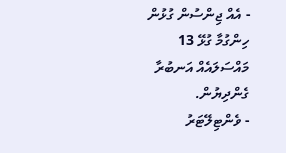- އެއް ޖިންސުން ގުޅުން ހިންގުމާ ގުޅޭ 13 މައްސަލައެއް އަނބުރާ ގެންދިޔުން.
- ވެންޓިލޭޓަރު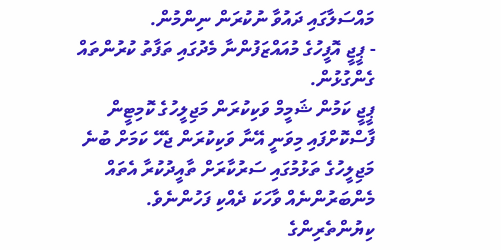މައްސަލާގައި ދައުވާ ނުކުރަން ނިންމުން.
- ޕީޖީ އޮފީހުގެ މުއައްޒަފުންނާ މެދުގައި ތަފާތު ކުރުންތައް ގެންގުޅުން.
ޕީޖީ ކަމުން ޝަމީމް ވަކިކުރަން މަޖިލީހުގެ ކޮމިޓީން ފާސްކޮށްފައި މިވަނީ އޭނާ ވަކިކުރަން ޖެހޭ ކަމަށް ބުނެ މަޖިލީހުގެ ތަޅުމުގައި ސަރުކާރަށް ތާއީދުކުރާ އެތައް މެންބަރުންނެއް ވާހަކަ ދެއްކި ފަހުންނެވެ.
ކިޔުންތެރިންގެ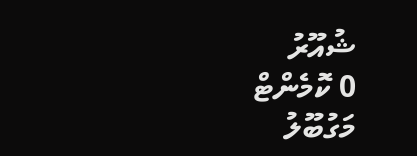ޝުއޫރު
0 ކޮމެންޓް
މަގުބޫލު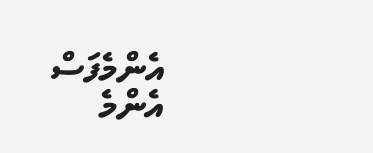އެންމެފަސް
އެންމެ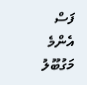ފަސް
އެންމެ މަގުބޫލު